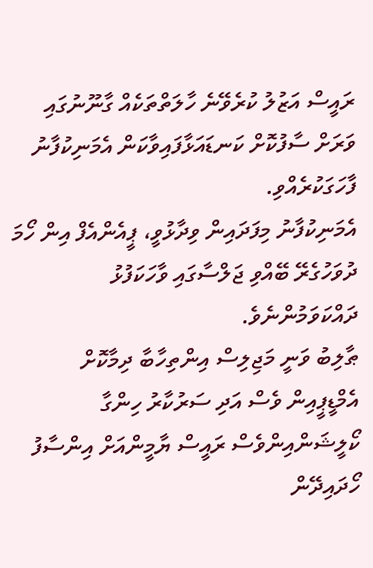ރައީސް އަޒުލު ކުރެވޭނެ ހާލަތްތަކެއް ގާނޫނުގައި ވަރަށް ސާފުކޮށް ކަނޑައަޅާފައިވާކަން އެމަނިކުފާނު ފާހަގަކުރެއްވި.
އެމަނިކުފާނު މިފަދައިން ވިދާޅުވީ، ޕީއެންއެފް އިން ހޯމަ ދުވަހުގެރޭ ބޭއްވި ޖަލްސާގައި ވާހަކަފުޅު ދައްކަވަމުންނެވެ.
ޠާލިބު ވަނީ މަޖިލިސް އިންތިހާބާ ދިމާކޮށް އެމްޑީޕީއިން ވެސް އަދި ސަރުކާރު ހިންގާ ކޯލީޝަންއިންވެސް ރައީސް ޔާމީންއަށް އިންސާފު ހޯދައިދޭން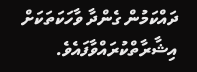ދައްކަމުން ގެންދާ ވާހަކަތަކަށް އިޝާރާތްކުރައްވާފައެވެ.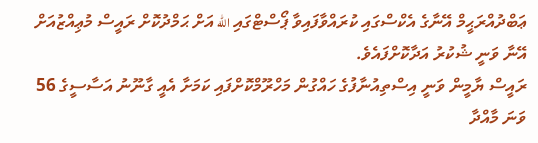ޢަބްދުއްރަޙީމް އޭނާގެ އެކްސްގައި ކުރައްވާފައިވާ ޕޯސްޓްގައި الله އަށް ޙަމްދުކޮށް ރައީސް މުޢިއްޒުއަށް އޭނާ ވަނީ ޝުކުރު އަދާކޮށްފައެވެ.
ރައީސް ޔާމީން ވަނީ އިސްތިއުނާފުގެ ހައްގުން މަހްރޫމްކޮށްފައި ކަމަށާ އެއީ ގާނޫނު އަސާސީގެ 56 ވަނަ މާއްދާ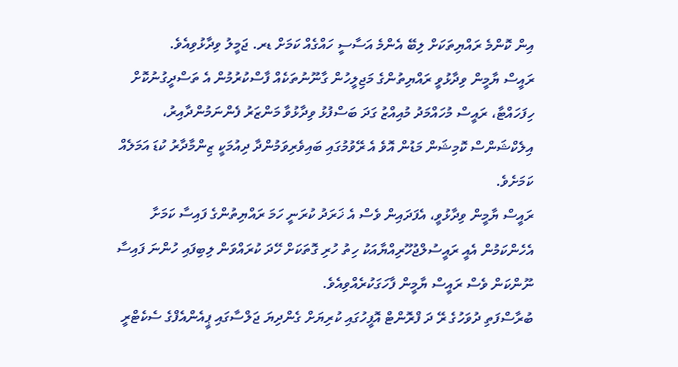އިން ކޮންމެ ރައްޔިތަކަށް ލިބޭ އެންމެ އަސާސީ ހައްގެއް ކަމަށް ޑރ. ޖަމީލު ވިދާޅުވިއެވެ.
ރައީސް ޔާމީން ވިދާޅުވީ ރައްޔިތުންގެ މަޖިލީހުން ގާނޫނުތަކެއް ފާސްކުރުމުން އެ ތަސްދީގުނުކޮށް ހިފަހައްޓާ، ރައީސް މުހައްމަދު މުއިއްޒު ގަދަ ބަސްފުޅު ވިދާޅުވާ މަންޒަރު ފެންނަމުންދާއިރު، އިލެކްޝަންސް ކޮމިޝަން މަޑުން އޮވެ އެ ރޭވުމުގައި ބައިވެރިވަމުންދާ ދިއުމަކީ ޒިންމާދާރު ކުޑަ އަމަލެއް ކަމަށެވެ.
ރައީސް ޔާމީން ވިދާޅުވީ، އެފަދައިން ވެސް އެ ޚަރަދު ކުރަނީ ހަމަ ރައްޔިތުންގެ ފައިސާ ކަމަށާ އެހެންކަމުން އެއީ ރައީސުލްޖުހޫރިއްޔާއަކު ހިތު ހުރި ގޮތަކަށް ހޭދަ ކުރައްވަން ލިބިފައި ހުންނަ ފައިސާ ނޫންކަން ވެސް ރައީސް ޔާމީން ފާހަގަކުރެއްވިއެވެ.
ބުރާސްފަތި ދުވަހުގެ ރޭ ދަ ފްރޮންޓް އޮފީހުގައި ކުރިޔަށް ގެންދިޔަ ޖަލްސާގައި ޕީއެންއެފްގެ ސެކެޓްރީ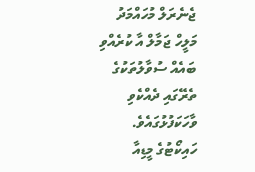ޖެނެރަލް މުހައްމަދު މަލީހް ޖަމާލް އާ ކުރެއްވި ބައެއް ސުވާލުތަކުގެ ތެރޭގައި ދެއްކެވި ވާހަކަފުޅުގައެވެ.
ހައިކޯޓުގެ މީޑިއާ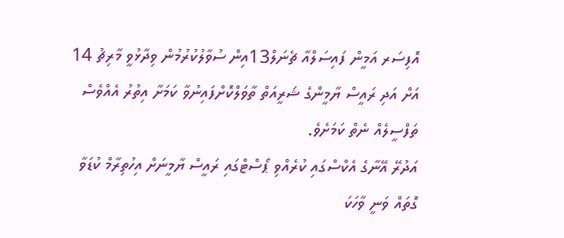އޮފިސަރ އަމީން ފައިސަލްއާ ޗެނަލް13އިން ސުވާލުކުރުމުން ވިދާޅުވީ މާރިޗު 14 އަށް އަދި ރައީސް ޔާމީންގެ ޝަރީއަތް ތާވަލްކޮށްފައިނުވާ ކަމަށާ އިތުރު އެއްވެސް ތަފްސީލެއް ނެތް ކަމަށެވެ.
އަދުރޭ އޭނާގެ އެކްސްގައި ކުރެއްވި ޕޯސްޓްގައި ރައީސް ޔާމީނަށް އިހުތިރާމް ކުޑަވާ ގޮތައް ވަނީ ވާހަކަ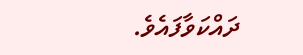ދައްކަވާފައެވެ.